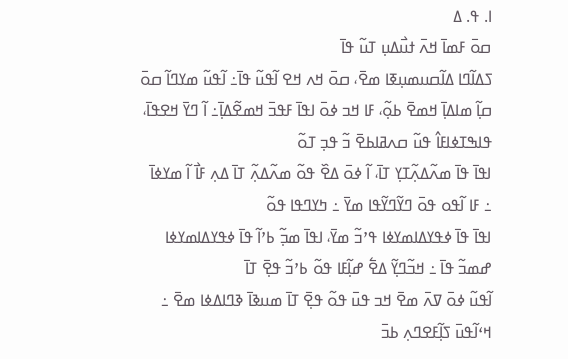ߊ. ߟ. ߡ
ߛߋ߫ ߓߘߊ߫ ߞߍ߫ ߙߎ߯ߡߎ߲ ߠߎ߬ ߟߊ߫
ߖߡߊ߬ߣߊ ߡߊ߬ߛߎߘߎ߲ߧߊ ߘߐ߫، ߛߋ߫ ߞߍ ߞߐ ߊ߬ߟߎ߬ ߟߊ߫߸ ߊ߬ߟߎ߬ ߘߌߣߊ߬ ߛߋ߫
ߛߊ߲߬ ߘߊߡߊ߲߫ ߞߘߐ߫ ߕߋ߲߬، ߓߊ ߞߏ ߦߋ߫ ߊߟߊ߫ ߓߟߏ߫ ߞߘߐ߬ߡߊ߲߫߸ ߊ߬ ߣߌ߫ ߞߐߟߊ߫، ߟߊߒߠߦߊߓߊ߮ ߟߎ߬ ߛߍߥߊߕߐ߫ ߏ߬ ߟߏ߲ ߠߋ߬
ߊߟߊ߫ ߟߊ߫ ߘߍ߬ߡߍ߲߬ߠߌ߲ ߠߊ߫، ߊ߬ ߦߋ߫ ߡߐ߰ ߟߋ߬ ߘߍ߬ߡߍ߲߬ ߠߊ߫ ߡߍ߲ ߓߊ߯ ߊ߬ ߘߌߦߊ߫ ߸ ߓߊ ߊ߬ߟߋ ߟߋ߫ ߣߌ߬ߣߌ߬ߟߊ ߘߌ߫ ߸ ߤߌߣߟߊ ߟߋ߬
ߊߟߊ߫ ߟߊ߫ ߦߟߌߡߊߘߌߦߊ ߟߴߏ߬ ߘߌ߫، ߊߟߊ߫ ߘߏ߲߬ ߕߴߊ߬ ߟߊ߫ ߦߟߌߡߊߘߌߦߊ ߝߘߏ߬ ߟߊ߫ ߸ ߞߏ߬ߣߌ߲߬ ߡߐ߱ ߝߊ߲߬ߓߊ ߟߋ߬ ߕߴߏ߬ ߟߐ߲߫ ߠߊ߫
ߊ߬ߟߎ߬ ߦߋ߫ ߜߍ߫ ߘߐ߫ ߞߏ ߟߎ߫ ߟߋ߬ ߟߐ߲߫ ߠߊ߫ ߘߎߢߊ߫ ߢߣߊߡߦߊ ߘߐ߫ ߸ ߞߵߊ߬ߟߎ߫ ߖߊ߲߬ߓߐߣߍ߲ ߕߏ߫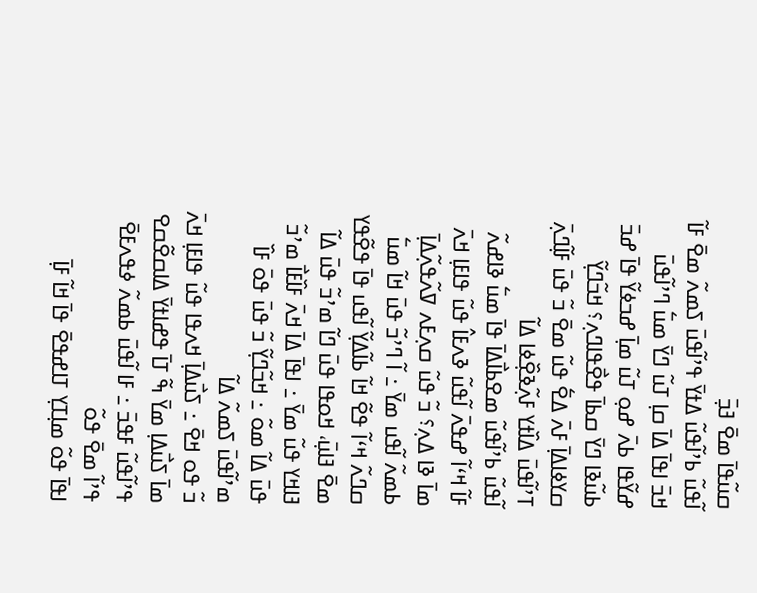ߛߎ߬ߟߊ߫ ߘߐ߫ ߔߏ߲߫
ߊ߬ߟߎ߬ ߕߴߊ߬ߟߎ߬ ߡߙߌ߫ ߟߴߊ߬ߟߎ߫ ߖߘߍ߬ ߘߐ߫ ߓߊ߬ ߞߏ߫ ߊߟߊ߫ ߡߊ߫ ߛߊ߲ ߠߎ߬ ߣߌ߫ ߘߎ߱ ߣߴߊ߬ߟߎ߫ ߝߌ߬ߟߊ ߕߍ߫ ߝߋ߲ ߠߎ߬ ߘߊ߲߫ ߝߏߦߌ߬ ߟߊ߫ ߝߏ߫ ߕߎ߬ߢߊ ߣߌ߫ ߛߕߊ߫ ߟߐ߯ߟߊߣߍ߲؟ ߞߏ߬ߣߌ߲߬ ߛߌߦߊߡߊ߲߫ ߓߍ߫ ߡߐ߱ ߟߎ߬ ߘߐ߫ ߏ߬ ߟߎ߫ ߓߊ߲߬ߣߍ߲߫ ߠߴߊ߬ߟߎ߫ ߡߊ߰ߙߌ ߓߍ߲߬ߢߐ߲߰ߦߊ ߡߊ߬
ߊ߬ߟߎ߬ ߕߴߊ߬ߟߎ߬ ߘߐߕߊ߯ߡߊ߫ ߟߊ߫ ߘߎ߱ ߢߊߝߍ߬ ߓߊ߬ ߞߵߊ߬ ߝߟߍ߫ ߊ߬ߟߎ߬ ߢߍߓߊ߮ ߟߎ߬ ߟߊߓߊ߲ ߞߍ߫ ߘߊ߫ ߢߊ ߡߍ߲؟ ߏ߬ ߟߎ߬ ߛߍ߲ߓߍ ߜߍ߬ߟߍ߲߬ߡߊ߲߫ ߕߘߍ߬ ߊ߬ߟߎ ߘߌ߫ ߸ ߊ߬ ߣߴߏ߬ ߟߎ߫ ߞߊ߬ ߘߎ߱ ߛߣߍ߬ ߞߵߊ߬ ߟߐ߬ ߞߊ߬ ߕߊ߬ߡߌ߲߬ ߊ߬ߟߎ ߟߊ߫ ߟߐ߬ߟߌ ߘߐ߫ ߔߊߎ߲߫، ߞߋߟߊ ߟߎ߫ ߣߊ߬ ߘߴߏ߬ ߟߎ߫ ߡߊ߬ ߔߊߞߌ ߟߎ߬ ߘߌ߫ ߸ ߊߟߊ߫ ߡߊ߫ ߞߍ߫ ߓߊ߰ߓߊ߯ ߘߴߏ߬ ߟߎ߫ ߡߊ߬ ߘߋ߬ ߸ ߞߏ߬ߣߌ߲߬ ߏ߬ ߟߎ߫ ߟߋ߫ ߓߊ߰ ߘߴߊ߬ߟߎ߫ ߖߘߍ߬ ߡߊ߬
ߏ߬ ߟߋ ߞߐ߫ ߸ ߖߎ߯ߡߊ߲߫ ߞߍߟߊ ߟߎ߬ ߟߊߓߊ߲ ߞߍ߫ ߘߊ߫ ߖߎ߯ߡߊ߲ ߘߌ߫ ߒ߬ ߠߊ߫ ߟߝߊߙߌ߫ ߡߊߛߐ߬ߛߐ ߟߴߊ߬ߟߎ߬ ߓߟߏ߫ ߸ ߓߊ ߊ߬ߟߎ߫ ߕߘߍ߬ ߦߟߍߓߐ߫ ߟߴߊ߬ ߘߐ߫ ߟߋ߬
ߊߟߊ߫ ߟߋ߬ ߘߊ߲ߠߌ߲ ߠߊߝߟߐ߫ ߟߊ߫ ߞߊ߬ ߓߊ߲߫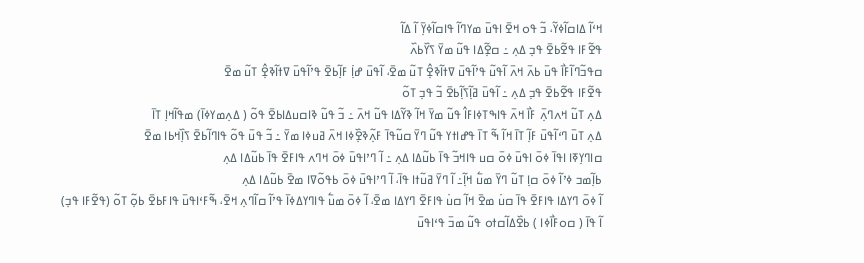ߞߵߊ߬ ߡߊߛߊ߬ߦߌ߬، ߏ߬ ߟߋ ߞߐ߫ ߊߟߎ߫ ߘߌߣߊ߬ ߟߊߛߊ߬ߦߌ߲߫ ߊ߬ ߡߊ߬
ߟߐ߬ߓߊ ߟߐ߬ߕߐ߫ ߟߏ߲ ߡߍ߲ ߸ ߛߐ߲߬ߡߊ ߟߎ߬ ߘߌ߫ ߖߌ߰ߕߍ߰
ߛߟߏ߬ߣߊ߬ߓߊ߯ ߟߎ߫ ߕߍ߫ ߞߍ߫ ߊ߬ߟߎ߬ ߟߴߊ߬ߟߎ߫ ߜߙߊ߬ߢߐ߲߮ ߠߎ߬ ߘߐ߫، ߊ߬ߟߎ߫ ߝߊ߲߭ ߓߊ߲߬ߕߐ߫ ߟߴߊ߬ߟߎ߫ ߜߙߊ߬ߢߐ߲߮ ߠߎ߬ ߘߐ߫
ߟߐ߬ߓߊ ߟߐ߬ߕߐ߫ ߟߏ߲ ߡߍ߲ ߸ ߊ߬ߟߎ߫ ߥߊ߲߬ߖߊ߲߬ߕߐ߫ ߏ߬ ߟߏ߲ ߠߋ߬
ߡߍ߲ ߠߎ߬ ߞߍߣߍ߲߫ ߓߊ߯ ߞߍ߫ ߟߊߒߠߦߊߓߊ߮ ߟߎ߬ ߘߌ߫ ߞߊ߬ ߢߌ߬ߡߊ ߟߎ߬ ߞߍ߫ ߸ ߏ߬ ߟߎ߬ ߢߊߛߎߡߊߕߐ߫ ߟߋ߬ ( ߡߍ߲ߘߌߦߊ߫) ߘߟߊ߬ߞߊ߲ ߠߊ߫
ߡߍ߲ ߠߎ߫ ߣߵߊ߬ߟߎ߫ ߓߊ߲߬ ߠߊ߫ ߞߊ߬ ߒ߬ ߠߊ߫ ߟߝߊߙߌ ߟߎ߬ ߣߌ߫ ߛߎ߬ߟߊ߫ ߓߍ߲߬ߢߐ߲߰ߦߊ ߞߍ߫ ߥߎߦߊ ߘߌ߫ ߸ ߏ߬ ߟߎ߫ ߟߋ߬ ߟߊߣߊ߬ߕߐ߫ ߖߊ߲߰ߞߕߊ ߘߐ߫
ߛߊߣߌ߲ߧߊ ߊߟߊ߫ ߦߋ߫ ߊߟߎ߫ ߦߋ߫ ߛߎ ߟߊߞߏ߬ ߟߊ߫ ߕߎ߬ߡߊ ߡߍ߲ ߸ ߊ߬ ߣߴߊߟߎ߫ ߦߋ߫ ߞߣߍ ߟߊߓߐ߫ ߟߊ߫ ߕߎ߬ߡߊ ߡߍ߲
ߕߊ߲߬ߘߏ ߦߴߊ߬ ߦߋ߫ ߛߊ߲ ߠߎ߬ ߣߌ߫ ߘߎ߱ ߞߊ߲߬߸ ߊ߬ ߣߌ߫ ߥߎ߬ߙߊ ߟߊ߫، ߊ߬ ߣߴߊߟߎ߫ ߦߋ߫ ߕߟߋ߬ߜߊ ߘߐ߫ ߕߎ߬ߡߊ ߡߍ߲
ߊ߬ ߦߋ߫ ߣߌߡߊ ߟߊߓߐ߫ ߟߊ߫ ߛߎ߭ ߘߐ߫ ߞߊ߬ ߛߎ߭ ߟߊߓߐ߫ ߣߌߡߊ ߘߐ߫، ߊ߬ ߦߋ߫ ߘߎ߱ ߟߊߣߌߡߦߊ߫ ߟߴߊ߬ ߛߊ߬ߣߍ߲ ߞߐ߫، ߒ߬ߓߵߊߟߎ߫ ߟߊߓߕߐ߫ ߕߋ߲߬ ߠߋ߬ (ߟߐ߬ߓߊ ߟߏ߲)
ߊ߬ ߟߊ߫ ( ߛߋߓߊ߯ߦߊ ) ߕߐ߰ߡߊ߬ߛߙߋ ߟߎ߬ ߘߏ߫ ߟߵߊߟߎ߫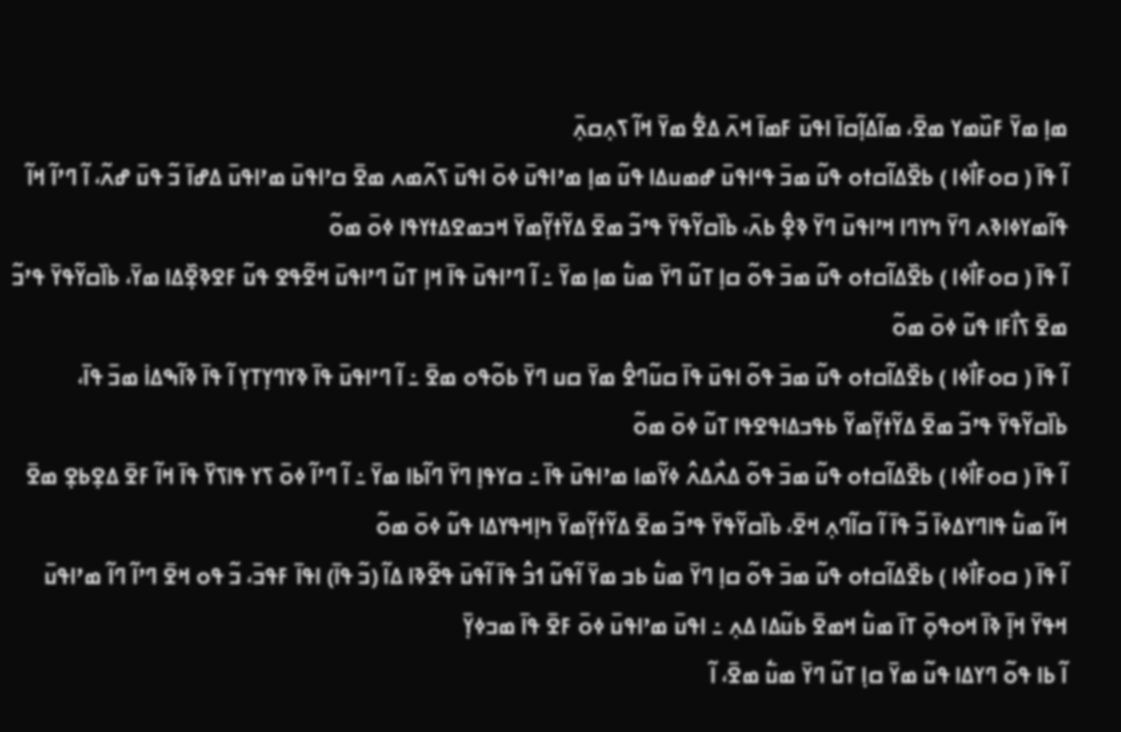ߘߊ߲ ߘߌ߫ ߓߎ߰ߘߌ ߘߐ߫، ߘߊ߬ߡߊ߲߬ߛߊ߫ ߊߟߎ߫ ߓߘߊ߫ ߞߍ߫ ߡߐ߱ ߘߌ߫ ߞߊ߬ ߖߍ߲ߛߍ߲߫
ߊ߬ ߟߊ߫ ( ߛߋߓߊ߯ߦߊ ) ߕߐ߰ߡߊ߬ߛߙߋ ߟߎ߬ ߘߏ߫ ߟߵߊߟߎ߫ ߝߘߎߡߊ ߟߎ߬ ߘߊ߲ ߘߴߊߟߎ߫ ߦߋ߫ ߊߟߎ߫ ߖߍ߬ߘߍ ߘߐ߫ ߛߴߊߟߎ߫ ߘߴߊߟߎ߫ ߡߝߊ߫ ߏ߬ ߟߎ߫ ߝߍ߬، ߊ߬ ߣߴߊ߬ ߞߊ߬ ߟߊ߬ߘߌߦߊߢߍ ߣߌ߫ ߤߌߣߊ ߞߴߊߟߎ߫ ߣߌ߫ ߢߐ߲߮ ߕߍ߫، ߕߊ߰ߛߌ߬ߟߌ߫ ߟߴߏ߬ ߘߐ߫ ߡߌ߬ߙߌ߲߬ߘߌ߫ ߞߏߘߐߡߙߌߟߊ ߦߋ߫ ߘߋ߬
ߊ߬ ߟߊ߫ ( ߛߋߓߊ߯ߦߊ ) ߕߐ߰ߡߊ߬ߛߙߋ ߟߎ߬ ߘߏ߫ ߟߋ߬ ߛߊ߲ ߠߎ߬ ߣߌ߫ ߘߎ߱ ߘߊ߲ ߘߌ߫ ߸ ߊ߬ ߣߴߊߟߎ߫ ߟߊ߫ ߞߊ߲ ߠߎ߬ ߣߴߊߟߎ߫ ߞߐ߬ߟߐ ߟߎ߬ ߓߐߢߐ߲߰ߡߊ ߘߌ߫، ߕߊ߰ߛߌ߬ߟߌ߫ ߟߴߏ߬ ߘߐ߫ ߖߊ߯ߓߊ ߟߎ߬ ߦߋ߫ ߘߋ߬
ߊ߬ ߟߊ߫ ( ߛߋߓߊ߯ߦߊ ) ߕߐ߰ߡߊ߬ߛߙߋ ߟߎ߬ ߘߏ߫ ߟߋ߬ ߊߟߎ߫ ߟߊ߫ ߛߎ߬ߣߐ߮ ߘߌ߫ ߛߎ ߣߌ߫ ߕߋ߬ߟߋ ߘߐ߫ ߸ ߊ߬ ߣߴߊߟߎ߫ ߟߊ߫ ߢߌߣߌ߲ߠߌ߲ ߊ߬ ߟߊ߫ ߢߊ߬ߒߡߊ߭ ߘߏ߫ ߟߊ߫، ߕߊ߰ߛߌ߬ߟߌ߫ ߟߴߏ߬ ߘߐ߫ ߡߌ߬ߙߌ߲߬ߘߌ߬ ߕߟߏߡߊߟߐߟߊ ߠߎ߬ ߦߋ߫ ߘߋ߬
ߊ߬ ߟߊ߫ ( ߛߋߓߊ߯ߦߊ ) ߕߐ߰ߡߊ߬ߛߙߋ ߟߎ߬ ߘߏ߫ ߟߋ߬ ߡߍ߯ߡߍ߮ ߦߌ߬ߘߊ ߘߴߊߟߎ߫ ߟߊ߫ ߸ ߛߌߟߊ߲ ߣߌ߫ ߣߊ߬ߕߊ ߘߌ߫ ߸ ߊ߬ ߣߴߊ߬ ߦߋ߫ ߖߌ ߟߊߖߌ߰ ߟߊ߫ ߞߊ߬ ߓߐ߫ ߡߐ߲ߕߐ߲ ߘߐ߫ ߞߊ߬ ߘߎ߱ ߟߊߣߌߡߦߊ߫ ߏ߬ ߟߊ߫ ߊ߬ ߛߊ߬ߣߍ߲ ߞߐ߫، ߕߊ߰ߛߌ߬ߟߌ߫ ߟߴߏ߬ ߘߐ߫ ߡߌ߬ߙߌ߲߬ߘߌ߫ ߤߊ߲ߞߟߌߡߊ ߟߎ߬ ߦߋ߫ ߘߋ߬
ߊ߬ ߟߊ߫ ( ߛߋߓߊ߯ߦߊ ) ߕߐ߰ߡߊ߬ߛߙߋ ߟߎ߬ ߘߏ߫ ߟߋ߬ ߛߊ߲ ߣߌ߫ ߘߎ߱ ߕߏ ߘߌ߫ ߊ߬ߟߎ߬ ߗߏ߮ ߟߊ߫ ߊ߬ߟߎ߫ ߟߐ߬ߢߊ ߡߊ߬ (ߏ߬ ߟߊ߫) ߊߟߊ߫ ߓߟߏ߫، ߏ߬ ߟߋ ߞߐ߫ ߣߴߊ߬ ߣߊ߬ ߘߴߊߟߎ߫ ߞߟߌ߫ ߞߊ߲߫ ߢߊ߫ ߞߋߟߋ߲߫ ߠߊ߫ ߘߎ߱ ߞߘߐ߫ ߕߎ߬ߡߊ ߡߍ߲ ߸ ߊߟߎ߫ ߘߴߊߟߎ߫ ߦߋ߫ ߓߐ߫ ߟߊ߫ ߘߏߦߌ߲߫
ߊ߬ ߕߊ ߟߋ߬ ߣߌߡߊ ߟߎ߬ ߘߌ߫ ߛߊ߲ ߠߎ߬ ߣߌ߫ ߘߎ߱ ߘߐ߫، ߊ߬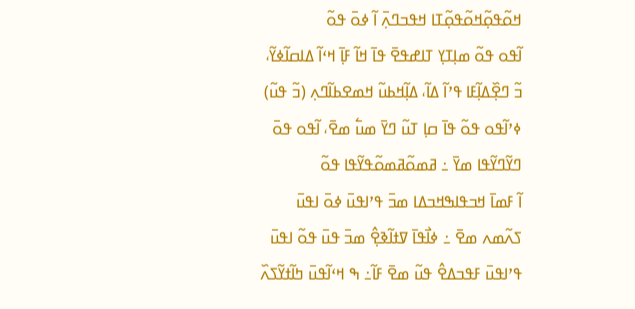ߞߋ߬ߟߋ߲߬ߞߋ߬ߟߋ߲߬ߠߊ ߞߟߏߣߍ߲߫ ߊ߬ ߦߋ߫ ߟߋ߬
ߊ߬ߟߋ ߟߋ߬ ߘߊ߲ߠߌ߲ ߠߊߝߟߐ߫ ߟߊ߫ ߞߊ߬ ߓߊ߲߫ ߞߵߊ߬ ߡߊߛߊ߬ߦߌ߬، ߏ߬ ߣߐ߲߰ߡߊ߲߬ߓߊ ߟߴߊ߬ ߡߊ߬، ߡߊ߲߬ߞߕߎ߬ ߞߘߐߕߊ߬ߣߍ߲ (ߏ߬ ߟߎ߬) ߦߴߊ߬ߟߋ ߟߋ߬ ߟߊ߫ ߛߊ߲ ߠߎ߬ ߣߌ߫ ߘߎ߱ ߘߐ߫، ߊ߬ߟߋ ߟߋ߫ ߣߌ߬ߣߌ߬ߟߊ ߘߌ߫ ߸ ߥߘߋ߬ߥߘߋ߬ߟߌ߬ߟߊ ߟߋ߬
ߊ߬ ߓߘߊ߫ ߞߏߟߊߒߞߏߡߊ ߘߏ߫ ߟߴߊߟߎ߫ ߦߋ߫ ߊߟߎ߫ ߖߍ߬ߘߍ ߘߐ߫ ߸ ߦߊ߯ߟߊ߫ ߜߙߊ߬ߢߐ߲߮ ߘߏ߫ ߟߎ߫ ߟߋ߬ ߊߟߎ߫ ߟߴߊߟߎ߫ ߓߟߏߡߐ߮ ߟߎ߬ ߘߐ߫ ߓߊ߬߸ ߒ ߞߵߊ߬ߟߎ߫ ߤߊ߬ߙߌ߬ߖߍ߰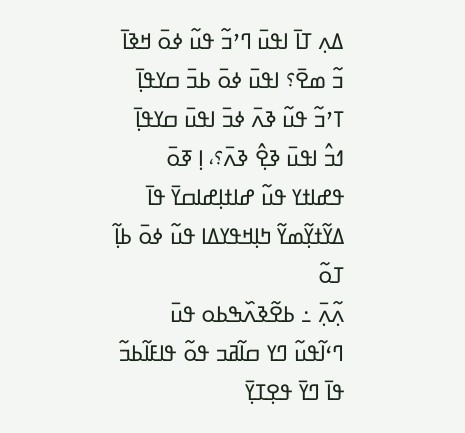ߡߍ߲ ߠߊ߫ ߊߟߎ߫ ߣߴߏ߬ ߟߎ߬ ߦߋ߫ ߞߢߊ߫ ߏ߬ ߘߐ߫؟ ߊߟߎ߫ ߦߋ߫ ߕߏ߫ ߛߌߟߊ߲߫ ߠߴߏ߬ ߟߎ߬ ߢߍ߫ ߦߏ߫ ߊߟߎ߫ ߛߌߟߊ߲߫ ߗߏ߮ ߊߟߎ߫ ߢߐ߲߮ ߢߍ߫؟، ߊ߲ ߧߋ߫ ߟߝߊߙߌ ߟߎ߬ ߝߊߙߊ߲ߝߊߛߌ߫ ߟߊ߫ ߡߌ߬ߙߌ߲߬ߘߌ߬ ߤߊ߲ߞߟߌߡߊ ߟߎ߬ ߦߋ߫ ߕߊ߲߬ ߠߋ߬
ߍ߲߬ߍ߲߫ ߸ ߕߐ߬ߢߍ߰ߒߕߋ ߟߎ߫ ߣߵߊ߬ߟߎ߬ ߣߌ ߛߊ߬ߥߏ ߟߋ߬ ߟߊߓߊ߬ߕߏ߬ ߟߊ߫ ߣߌ߫ ߟߐ߲ߠߌ߲߫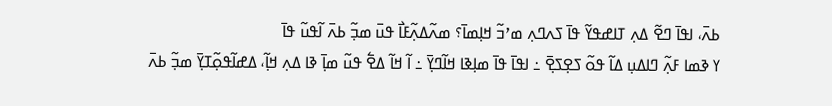ߕߍ߫، ߊߟߊ߫ ߣߐ߬ ߡߍ߲ ߠߊߝߟߌ߬ ߟߊ߫ ߖߍߣߍ߲ ߘߴߏ߬ ߞߊ߲ߘߊ߫؟ ߘߍ߬ߡߍ߲߬ߓߊ߯ ߟߎ߫ ߘߏ߲߬ ߕߍ߫ ߊ߬ߟߎ߬ ߟߊ߫
ߌ ߢߘߊ ߓߍ߲߬ ߣߊߡߎ߲ ߡߊ߬ ߟߋ߬ ߖߐ߲ߖߐ߲߫ ߸ ߊߟߊ߫ ߟߊ߫ ߘߊ߲ߢߊ ߞߊ߬ߣߌ߲߫ ߸ ߊ߬ ߞߊ߬ ߡߐ߱ ߟߎ߬ ߘߊ߲߫ ߢߊ ߡߍ߲ ߞߊ߲߬، ߡߝߊ߬ߟߋ߲߬ߠߌ߲߫ ߘߏ߲߬ ߕߍ߫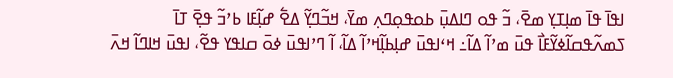ߊߟߊ߫ ߟߊ߫ ߘߊ߲ߠߌ߲ ߘߐ߫، ߏ߬ ߟߋ ߣߊߡߎ߲߫ ߕߋߟߋ߲ߣߍ߲ ߘߌ߫، ߞߏ߬ߣߌ߲߬ ߡߐ߱ ߝߊ߲߬ߓߊ ߕߴߏ߬ ߟߐ߲߫ ߠߊ߫
ߖߘߍ߬ߟߛߊ߬ߦߌ߬ߓߊ߯ ߟߎ߫ ߘߴߊ߬ ߡߊ߬߸ ߞߵߊߟߎ߫ ߝߊ߲ߕߊ߲߬ߞߴߊ߬ ߡߊ߬، ߊ߬ ߣߴߊߟߎ߫ ߦߋ߫ ߛߊߟߌ ߟߐ߬، ߊߟߎ߫ ߞߊߣߊ߬ ߞߍ߫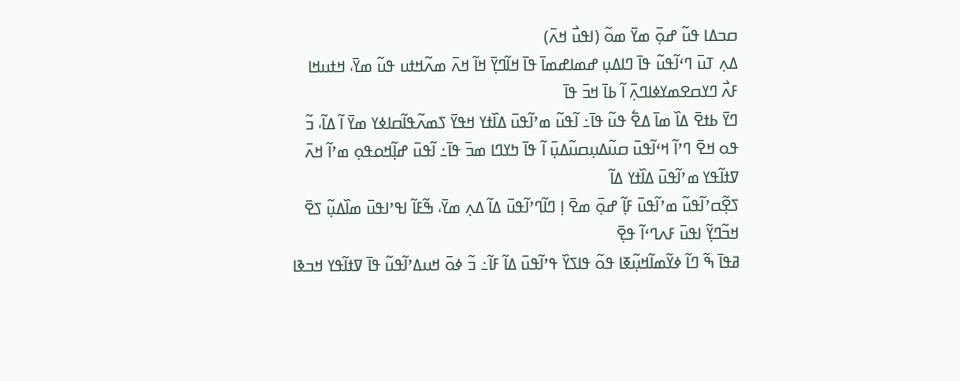ߛߏߡߊ ߟߎ߬ ߝߋ߲߫ ߘߌ߫ ߘߋ߬ (ߊߟߎ߯ ߞߍ߫)
ߡߍ߲ ߠߎ߫ ߣߵߊ߬ߟߎ߬ ߟߊ߫ ߣߊߡߎ߲ ߝߘߊߝߘߊ߫ ߟߊ߫ ߞߊ߬ߣߌ߲߫ ߞߊ߬ ߞߍ߫ ߘߍ߬ߞߙߎ ߟߎ߬ ߘߌ߫، ߞߙߎߞߊ ߓߍ߯ ߣߌߛߐߘߌߦߊߣߍ߲߫ ߊ߬ ߕߊ߫ ߞߏ߫ ߟߊ߫
ߣߌ߫ ߕߙߐ߫ ߡߊ߰ ߘߊ߫ ߡߐ߱ ߟߎ߬ ߟߊ߫߸ ߊ߬ߟߎ߬ ߘߴߊ߬ߟߎ߫ ߡߊ߰ߙߌ ߞߟߌ߫ ߖߘߍ߬ߟߊ߬ߛߊߦߌ ߘߌ߫ ߊ߬ ߡߊ߬، ߏ߬ ߟߋ ߞߐ߫ ߣߴߊ߬ ߞߵߊ߬ߟߎ߫ ߛߎ߬ߡߎ߲ߛߎ߬ߡߎ߲߫ ߊ߬ ߟߊ߫ ߤߌߣߊ ߘߏ߫ ߟߊ߫߸ ߊ߬ߟߎ߫ ߝߊ߲߬ߞߋߟߋ߲ ߘߴߊ߬ ߞߍ߫ ߜߙߊ߬ߟߌ ߘߴߊ߬ߟߎ߫ ߡߊ߰ߙߌ ߡߊ߬
ߖߐ߲߬ߛߴߊ߬ߟߎ߬ ߘߴߊ߬ߟߎ߫ ߓߊ߲߬ ߝߋ߲߫ ߘߐ߫ ߊ߲ ߣߊ߬ߣߴߊ߬ߟߎ߫ ߡߊ߬ ߡߍ߲ ߘߌ߫، ߒ߬ߓߊ߬ ߊߟߴߊߟߎ߫ ߘߊ߰ߡߎ߲߬ ߖߐ߫ ߞߏ߬ߣߌ߲߬ ߊߟߎ߫ ߓߍߣߵߊ߬ ߟߐ߲߫
ߥߟߊ߫ ߒ߬ ߣߊ߬ ߦߌ߬ߘߊ߬ߞߎ߲߬ߧߊ ߟߋ߬ ߟߊߖߌ߰ ߟߴߊ߬ߟߎ߫ ߡߊ߬ ߓߊ߬߸ ߏ߬ ߦߋ߫ ߞߎߡߴߊ߬ߟߎ߬ ߟߊ߫ ߜߙߊ߬ߟߌ ߞߏߢߊ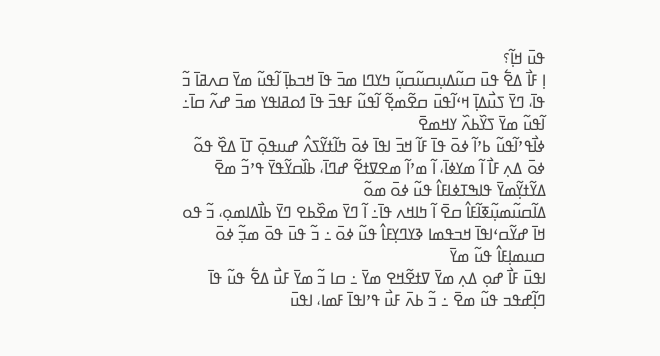ߟߎ߫ ߞߊ߲߬؟
ߊ߲ ߓߊ߯ ߡߐ߱ ߟߎ߫ ߛߎ߬ߡߎ߲ߛߎ߬ߛߎ߲߬ ߤߌߣߊ ߘߏ߫ ߟߊ߫ ߞߏߕߊ߲߫ ߊ߬ߟߎ߬ ߘߌ߫ ߛߍߥߊ߫ ߏ߬ ߟߊ߫، ߣߌ߫ ߖߎ߯ߡߊ߲߫ ߞߵߊ߬ߟߎ߫ ߛߐ߬ߘߐ߲߬ ߊ߬ߟߎ߬ ߓߟߏ߫ ߟߊ߫ ߗߋߥߊߟߌ ߘߏ߫ ߝߍ߬ ߛߊ߫߸ ߊ߬ߟߎ߬ ߘߌ߫ ߖߌ߰ߕߍ߰ ߌߞߘߐ߫
ߦߊ߯ߟߴߊ߬ߟߎ߬ ߕߴߊ߬ ߦߋ߫ ߟߊ߫ ߓߊ߬ ߞߏ߫ ߊߟߊ߫ ߦߋ߫ ߤߊ߬ߙߌ߬ߖߍ߮ ߝߎߟߋ߲߫ ߠߊ߫ ߡߐ߰ ߟߋ߬ ߦߋ߫ ߡߍ߲ ߓߊ߯ ߊ߬ ߘߌߦߊ߫، ߊ߬ ߘߴߊ߬ ߘߐߜߙߐ߬ ߝߣߊ߫، ߕߊ߰ߛߌ߬ߟߌ߫ ߟߴߏ߬ ߘߐ߫ ߡߌ߬ߙߌ߲߬ߘߌ߫ ߟߊߒߠߦߊߓߊ߮ ߟߎ߬ ߦߋ߫ ߘߋ߬
ߡߊ߬ߛߎ߬ߘߎ߲߬ߧߊ߬ߓߊ߮ ߛߐ߫ ߊ߬ ߤߊߞߍ ߟߊ߫߸ ߊ߬ ߣߌ߫ ߘߐ߰ߕߐ ߣߌ߫ ߕߊ߯ߡߊߘߋ߲، ߏ߬ ߟߋ ߞߊ߫ ߝߌ߬ߛߵߊߟߊ߫ ߞߏߟߘߊ ߢߌߣߌ߲ߓߊ߮ ߟߎ߬ ߦߋ߫ ߸ ߏ߬ ߟߎ߫ ߟߋ߫ ߘߏ߲߬ ߦߋ߫ ߛߎߘߊ߲ߓߊ߮ ߟߎ߬ ߘߌ߫
ߊߟߎ߫ ߓߊ߯ ߝߋ߲ ߡߍ߲ ߘߌ߫ ߜߙߐ߬ߞߐ ߘߌ߫ ߸ ߛߊ ߏ߬ ߘߌ߫ ߓߎ߯ ߡߐ߱ ߟߎ߬ ߟߊ߫ ߣߊ߲߬ߝߟߏ ߟߎ߬ ߘߐ߫ ߸ ߏ߬ ߕߍ߫ ߓߎ߯ ߟߴߊߟߊ߫ ߓߘߊ، ߊߟߎ߫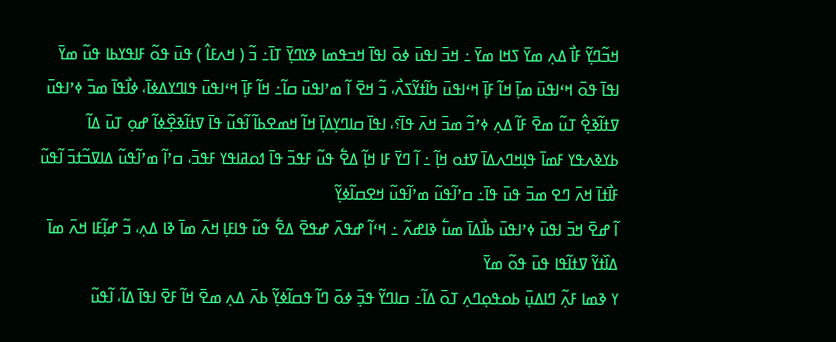ߞߏ߬ߣߌ߲߬ ߓߊ߯ ߡߍ߲ ߘߌ߫ ߖߞߊ ߘߌ߫ ߸ ߞߏ߫ ߊߟߎ߫ ߦߋ߫ ߊߟߊ߫ ߞߏߟߘߊ ߢߌߣߌ߲߫ ߠߊ߫߸ ߏ߬ ( ߞߍߓߊ߮ ) ߟߎ߫ ߟߋ߬ ߓߊߟߌߕߊ ߟߎ߬ ߘߌ߫
ߊߟߊ߫ ߟߋ߫ ߞߵߊߟߎ߫ ߘߊ߲߫ ߞߊ߬ ߓߊ߲߫ ߞߵߊߟߎ߫ ߤߊ߬ߙߌ߬ߖߍ߯، ߏ߬ ߞߐ߫ ߊ߬ ߘߴߊߟߎ߫ ߛߊ߬߸ ߞߊ߬ ߓߊ߲߫ ߞߵߊߟߎ߫ ߟߊߣߌߡߦߊ߫، ߦߊ߯ߟߊ߫ ߘߏ߫ ߦߴߊߟߎ߫ ߜߙߊ߬ߢߐ߲߮ ߠߎ߬ ߘߐ߫ ߓߊ߬ ߡߍ߲ ߦߴߏ߬ ߘߏ߫ ߞߍ߫ ߟߊ߫؟، ߊߟߊ߫ ߛߊߣߌ߲ߡߊ߲߫ ߞߊ߬ ߞߘߐߕߊ߬ ߊ߬ߟߎ߬ ߟߊ߫ ߜߙߊ߬ߢߐ߲߰ߦߊ߬ ߝߋ߲ ߠߎ߫ ߡߊ߬
ߕߌߢߍߟߌ ߓߘߊ߫ ߟߊ߲ߞߣߍߡߊ߫ ߜߙߋ ߞߊ߲߬ ߸ ߊ߬ ߣߌ߫ ߓߊ ߞߊ߲߬ ߡߐ߱ ߟߎ߬ ߓߟߏ߫ ߟߊ߫ ߗߋߥߊߟߌ ߓߟߏ߫، ߛߴߊ߬ ߘߴߊ߬ߟߎ߬ ߡߊߜߏ߬ߙߏ߫ ߊ߬ߟߎ߬ ߓߊ߯ߙߊ߫ ߞߍ߫ ߣߐ ߘߏ߫ ߟߎ߫ ߟߊ߫߸ ߛߴߊ߬ߟߎ߬ ߘߴߊ߬ߟߎ߬ ߞߐߛߊ߬ߦߌ߲߬
ߊ߬ ߝߐ߫ ߞߏ߫ ߊߟߎ߫ ߦߴߊߟߎ߫ ߕߊ߯ߡߊ߫ ߘߎ߱ ߢߊߝߍ߬ ߸ ߞߵߊ߬ ߝߟߍ߫ ߝߟߐ߫ ߡߐ߱ ߟߎ߬ ߟߊߓߊ߲ ߞߍ߫ ߘߊ߫ ߢߊ ߡߍ߲، ߏ߬ ߝߊ߲߬ߓߊ ߞߍ߫ ߘߊ߫ ߡߊ߰ߙߌ߬ ߜߙߊ߬ߟߊ ߟߎ߫ ߟߋ߬ ߘߌ߫
ߌ ߢߘߊ ߓߍ߲߬ ߣߊߡߎ߲߫ ߕߋߟߋ߲ߣߍ߲ ߠߋ߫ ߡߊ߬߸ ߛߊߣߌ߬ ߟߏ߲߫ ߦߋ߫ ߣߊ߬ ߟߛߊ߬ߦߌ߲߬ ߕߍ߫ ߡߍ߲ ߘߐ߫ ߞߊ߬ ߓߐ߫ ߊߟߊ߫ ߡߊ߬، ߊ߬ߟߎ߬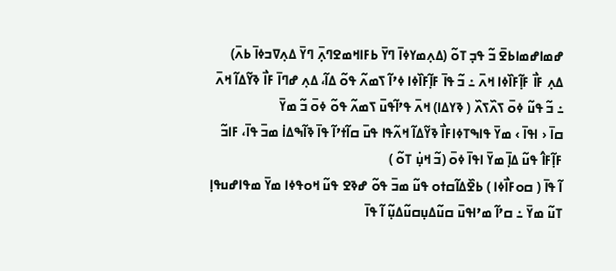ߝߘߊߝߘߊߕߐ߫ ߏ߬ ߟߏ߲ ߠߋ߬ (ߡߍ߲ߘߌߦߊ߫ ߣߌ߫ ߕߓߊߞߘߐߣߍ߲߫ ߣߌ߫ ߡߍ߲ߜߏߦߊ߫ ߕߍ߫)
ߡߍ߲ ߓߊ߯ ߓߊ߲߬ߓߊ߰ߦߊ ߞߍ߫ ߸ ߏ߬ ߟߊ߫ ߓߊ߲߬ߓߊ߰ߦߊ ߦߴߊ߬ ߖߘߍ߬ ߟߋ߬ ߡߊ߬، ߡߍ߲ ߝߣߊ߫ ߓߊ߯ ߢߌ߬ߡߊ߬ ߞߍ߫ ߸ ߏ߬ ߟߎ߬ ߦߋ߫ ߖߍ߰ߖߍ߰ ( ߢߌߡߊ) ߞߍ߫ ߟߴߊ߬ߟߎ߫ ߖߘߍ߬ ߟߋ߬ ߦߋ߫ ߏ߬ ߘߌ߫
ߛߊ߫ ‹ ߊߟߊ߫ › ߘߌ߫ ߟߊߒߠߦߊߓߊ߯ ߢߌ߬ߡߊ߬ ߞߍ߬ߟߊ ߟߎ߫ ߛߊ߬ߙߴߊ߬ ߟߊ߫ ߢߊ߬ߒߡߊ߭ ߘߏ߫ ߟߊ߫، ߓߊߏ߬ ߓߊ߲߬ߓߊ߮ ߟߎ߬ ߡߊ߲߫ ߘߌ߫ ߊߟߊ߫ ߦߋ߫ (ߏ߬ ߞߎ߲߭ ߠߋ߬ )
ߊ߬ ߟߊ߫ ( ߛߋߓߊ߯ߦߊ ) ߕߐ߰ߡߊ߬ߛߙߋ ߟߎ߬ ߘߏ߫ ߟߋ߬ ߝߢߐ ߟߎ߬ ߞߋߟߦߊ ߘߌ߫ ߘߟߊߝߎߟߊ߲ ߠߎ߬ ߘߌ߫ ߸ ߛߴߊ߬ ߘߴߊߟߎ߫ ߛߎ߬ߡߎ߲ߛߎ߬ߡߎ߲߬ ߊ߬ ߟߊ߫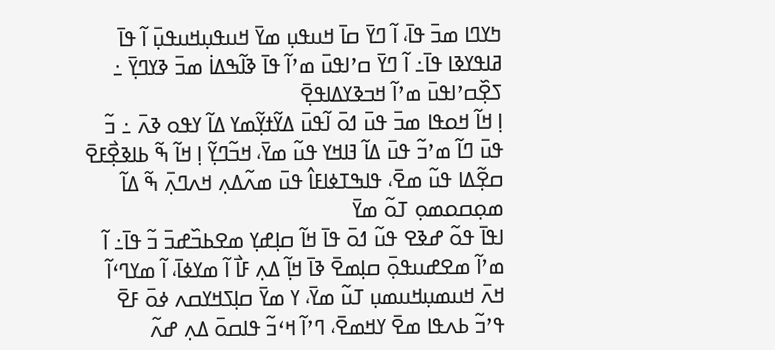ߤߌߣߊ ߘߏ߫ ߟߊ߫، ߊ߬ ߣߌ߫ ߛߊ߫ ߞߎߟߎ߲ ߘߌ߫ ߞߎߟߎ߲ߞߎߟߎ߲߫ ߊ߬ ߟߊ߫ ߥߊߟߌߢߊ ߟߊ߫߸ ߊ߬ ߣߌ߫ ߛߴߊߟߎ߫ ߘߴߊ߬ ߟߊ߫ ߢߊ߬ߒߡߊ߭ ߘߏ߫ ߢߌߣߌ߲߫ ߸ ߖߐ߲߰ߛߴߊߟߎ߫ ߘߴߊ߬ ߞߏߢߌߡߊߟߐ߲߫
ߊ߲ ߞߊ߬ ߞߋߟߊ ߘߏ߫ ߟߎ߫ ߗߋ߫ ߊ߬ߟߎ߫ ߡߌ߬ߙߌ߲߬ߘߌ ߡߊ߬ ߌߟߋ ߢߍ߫ ߸ ߏ߬ ߟߎ߫ ߣߊ߬ ߘߴߏ߬ ߟߎ߫ ߡߊ߬ ߔߊߞߌ ߟߎ߬ ߘߌ߫، ߞߏ߬ߣߌ߲߬ ߊ߲ ߞߊ߬ ߒ߬ ߕߊߢߐ߲߯ߓߐ߫ ߛߐ߲߬ߡߊ ߟߎ߬ ߘߐ߫، ߟߊߒߠߦߊߓߊ߮ ߟߎ߫ ߘߍ߬ߡߍ߲ ߞߍߣߍ߲߫ ߒ߬ ߡߊ߬ ߘߋ߲ߛߋߘߋ߲ ߠߋ߬ ߘߌ߫
ߊߟߊ߫ ߟߋ߬ ߝߢߐ ߟߎ߬ ߗߋ߫ ߟߊ߫ ߞߊ߬ ߛߊ߲ߝߌ߲ ߘߐߕߏ߰ߝߏ߫ ߏ߬ ߟߊ߫߸ ߊ߬ ߘߴߊ߬ ߘߐߝߎߟߋ߲߫ ߛߊ߲ߘߐ߫ ߢߊ߫ ߞߊ߲߬ ߡߍ߲ ߓߊ߯ ߊ߬ ߘߌߦߊ߫، ߊ߬ ߘߌߣߵߊ߬ ߞߍ߫ ߞߎߘߎ߲ߞߎߘߎ߲ ߠߎ߬ ߘߌ߫، ߌ ߘߌ߫ ߛߊ߲ߖߞߌߛߍ ߦߋ߫ ߓߐ߫ ߟߴߏ߬ ߕߍߟߊ ߘߐ߫ ߌߞߘߐ߫، ߣߴߊ߬ ߞߵߏ߬ ߟߊߛߋ߫ ߡߍ߲ ߝߍ߬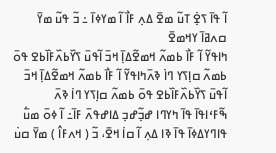ߊ߬ ߟߊ߫ ߖߐ߲߭ ߠߎ߬ ߘߐ߫ ߡߍ߲ ߓߊ߯ ߊ߬ ߘߌߦߊ߫ ߸ ߏ߬ ߟߎ߬ ߘߌ߫ ߛߍߥߊ߫ ߌߞߘߐ߫
ߤߊߟߌ߬ ߊ߬ ߓߊ߯ ߕߘߍ߬ ߞߘߐ߬ߡߊ߲߫ ߞߏ߫ ߊ߬ߟߎ߫ ߖߌ߰ߕߍ߰ߓߊ߰ߕߐ ߟߋ߫ ߕߘߍ߬ ߛߊ߲ߖߌ ߣߊ߭ ߢߍ߫ߤߊߟߌ߬ ߊ߬ ߓߊ߯ ߕߘߍ߬ ߞߘߐ߬ߡߊ߲߫ ߞߏ߫ ߊ߬ߟߎ߫ ߖߌ߰ߕߍ߰ߓߊ߰ߕߐ ߟߋ߫ ߕߘߍ߬ ߛߊ߲ߖߌ ߣߊ߭ ߢߍ߫
ߒ߬ߓߵߊߟߊ߫ ߟߊ߫ ߤߌߣߊ ߝߏ߲߬ߝߏ߲ ߡߊߝߟߍ߫ ߓߊ߫߸ ߊ߬ ߦߋ߫ ߘߎ߱ ߟߊߣߌߡߦߊ߫ ߟߊ߫ ߢߊ ߡߍ߲ ߊ߬ ߛߊ߭ ߞߐ߫، ߏ߬ ( ߞߍߓߊ߮ ) ߘߌ߫ ߛߎ߭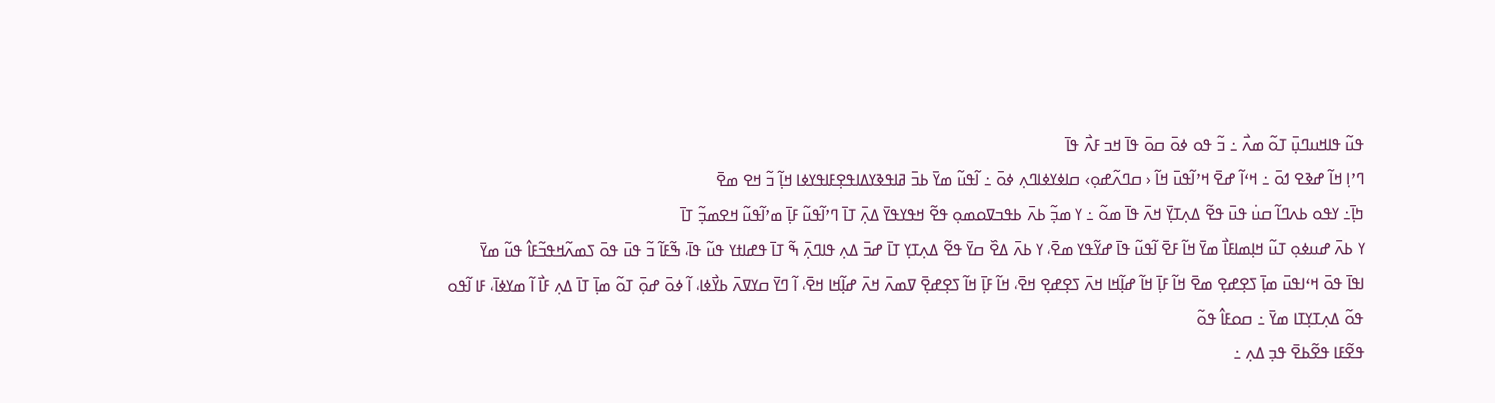ߟߎ߬ ߟߊߞߎߣߎ߲߫ ߠߋ߬ ߘߍ߯ ߸ ߏ߬ ߟߋ ߦߋ߫ ߛߋ߫ ߟߊ߫ ߞߏ ߓߍ߯ ߟߊ߫
ߣߴߊ߲ ߞߊ߬ ߝߢߐ ߗߋ߫ ߸ ߞߵߊ߬ ߝߐ߫ ߞߴߊ߬ߟߎ߫ ߞߊ߬ ‹ ߛߣߍ߬ߝߋ߲› ߛߊߦߌߦߊߣߍ߲ ߦߋ߫ ߸ ߊ߬ߟߎ߬ ߘߌ߫ ߕߏ߫ ߥߊߟߢߌߡߊߟߐ߲ߓߊߟߌߦߊ ߞߊ߲߬ ߏ߬ ߞߐ ߘߐ߫
ߤߊ߲߫߸ ߌߟߋ ߕߍߣߊ߬ ߛߎ߭ ߟߎ߫ ߟߐ߬ ߡߍ߲ߠߌ߲߫ ߞߍ߫ ߟߊ߫ ߘߋ߬ ߸ ߌ ߘߏ߲߬ ߕߍ߫ ߕߟߏߜߋߘߋ߲ ߟߐ߬ ߞߟߌߟߌ߫ ߡߍ߲߫ ߠߊ߫ ߣߴߊ߬ߟߎ߬ ߓߊ߲߫ ߘߴߊ߬ߟߎ߬ ߞߐߘߏ߲߬ ߠߊ߫
ߌ ߕߍ߫ ߝߎߦߋ߲ ߠߎ߬ ߞߊ߲ߘߊߓߊ߯ ߘߌ߫ ߞߊ߬ ߓߐ߫ ߊ߬ߟߎ߬ ߟߊ߫ ߝߌ߬ߟߌ ߘߐ߫، ߌ ߕߍ߫ ߡߐ߰ ߛߌ߫ ߟߐ߬ ߡߍ߲ߠߌ߲ ߠߊ߫ ߝߏ߫ ߡߍ߲ ߟߊߣߍ߲߫ ߒ߬ ߠߊ߫ ߟߝߊߙߌ ߟߎ߬ ߟߊ߫، ߒ߬ߓߊ߬ ߏ߬ ߟߎ߫ ߟߋ߫ ߖߘߍ߬ߞߟߏ߬ߓߊ߮ ߟߎ߬ ߘߌ߫
ߊߟߊ߫ ߟߋ߫ ߞߵߊߟߎ߫ ߘߊ߲߫ ߖߐ߲ߝߐ߲ ߘߐ߫ ߞߊ߬ ߓߊ߲߫ ߞߊ߬ ߝߊ߲߬ߞߊ ߞߍ߫ ߖߐ߲ߝߐ߲ ߞߐ߫، ߞߊ߬ ߓߊ߲߫ ߞߊ߬ ߖߐ߲ߝߐ߲߫ ߜߘߍ߫ ߞߍ߫ ߝߊ߲߬ߞߊ ߞߐ߫، ߊ߬ ߣߌ߫ ߛߌߜߍ߫ ߕߌ߯ߦߊ، ߊ߬ ߦߋ߫ ߝߋ߲߫ ߠߋ߬ ߘߊ߲߫ ߠߊ߫ ߡߍ߲ ߓߊ߯ ߊ߬ ߘߌߦߊ߫، ߓߊ ߊ߬ߟߋ ߟߋ߬ ߡߍ߲ߠߌ߲ߠߊ ߘߌ߫ ߸ ߛߋߓߊ߮ ߟߋ߬
ߟߐ߬ߓߊ ߟߐ߬ߕߐ߫ ߟߏ߲ ߡߍ߲ ߸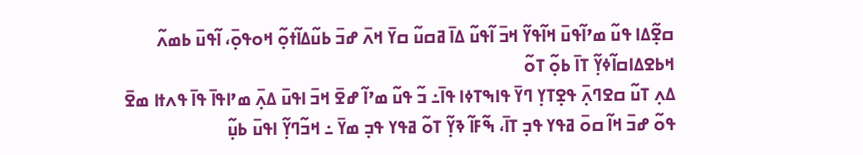ߛߐ߲߬ߡߊ ߟߎ߬ ߘߴߊ߬ߟߎ߫ ߞߊ߬ߟߌ߬ ߞߏ߫ ߊ߬ߟߎ߬ ߡߊ߫ ߥߛߎ߬ ߛߌ߫ ߞߍ߫ ߝߏ߫ ߕߎ߬ߡߊ߬ߙߋ߲߬ ߞߋߟߋ߲߫، ߊ߬ߟߎ߫ ߕߘߍ߬ ߞߕߐߡߊߛߊ߬ߦߌ߲߬ ߠߊ߫ ߕߋ߲߬ ߠߋ߬
ߡߍ߲ ߠߎ߬ ߛߐߣߍ߲߫ ߟߐ߲ߠߌ߲ ߣߌ߫ ߟߊߒߠߦߊ ߟߊ߫߸ ߏ߬ ߟߎ߬ ߘߴߊ߬ ߝߐ߫ ߞߏ߫ ߊߟߎ߫ ߡߍ߲߫ ߘߴߊߟߊ߫ ߟߊ߫ ߟߍߙߊ ߘߐ߫ ߟߋ߬ ߝߏ߫ ߞߊ߬ ߛߋ߫ ߥߟߌ ߟߏ߲ ߠߊ߫، ߒ߬ߓߊ߬ ߢߌ߲߬ ߠߋ߬ ߥߟߌ ߟߏ߲ ߘߌ߫ ߸ ߞߏ߬ߣߌ߲߬ ߊߟߎ߫ ߕߎ߲߬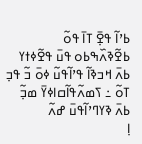ߕߴߊ߬ ߟߐ߲߫ ߠߊ߫ ߟߋ߬
ߕߐ߬ߢߍ߰ߒߕߋ ߟߎ߫ ߟߐ߬ߦߙߌ ߕߍ߫ ߞߏߢߊ߬ ߟߴߊ߬ߟߎ߬ ߦߋ߫ ߏ߬ ߟߏ߲ ߠߋ߬ ߸ ߖߘߍ߬ߟߊ߬ߛߊߦߌ߫ ߘߏ߲߬ ߕߍ߫ ߢߌߣߴߊ߬ߟߎ߫ ߝߍ߬
ߊ߲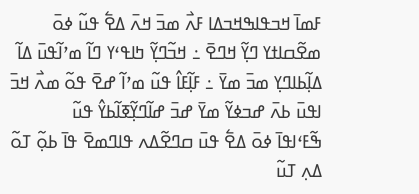ߓߘߊ߫ ߞߏߟߊߒߞߏߡߊ ߓߍ߯ ߘߏ߫ ߞߍ߫ ߡߐ߱ ߟߎ߬ ߦߋ߫ ߘߐ߬ߛߊߙߌ ߣߌ߲߬ ߞߣߐ߫ ߸ ߞߏ߬ߣߌ߲߬ ߤߊߟߵߌ ߣߊ߬ ߘߴߊ߬ߟߎ߫ ߡߊ߬ ߡߊ߲߬ߕߊߣߌ߲ ߘߏ߫ ߘߌ߫ ߸ ߓߊ߲߬ߓߊ߮ ߟߎ߬ ߘߴߊ߬ ߝߐ߫ ߟߋ߬ ߘߍ߯ ߞߏ߫ ߊߟߎ߫ ߕߍ߫ ߝߏߦߌ߬ ߘߌ߫ ߝߏ߫ ߝߊ߬ߣߌ߲߬ߧߊ߬ߕߌ߮ ߟߎ߬
ߒ߬ߓߵߊߟߊ߫ ߦߋ߫ ߡߐ߱ ߟߎ߫ ߛߣߐ߬ߡߍ ߟߊߣߘߐ߫ ߟߊ߫ ߕߋ߲߬ ߠߋ߬ ߡߍ߲ ߠߎ߬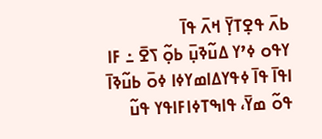ߕߍ߫ ߟߐ߲ߠߌ߲߫ ߞߍ߫ ߟߊ߫
ߌߟߋ ߦߴߌ ߡߎ߬ߢߎ߲߫ ߕߋ߲߬ ߖߐ߫ ߸ ߓߊ ߊߟߊ߫ ߟߊ߫ ߦߟߌߡߊߘߌߦߊ ߦߋ߫ ߕߎ߬ߢߊ߫ ߟߋ߬ ߘߌ߫، ߟߊߒߠߦߊߓߊߟߌ ߟߎ߬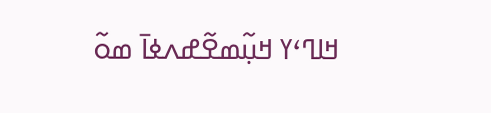ߞߊߣߵߌ ߞߎ߲߬ߘߐ߬ߝߍߦߊ߫ ߘߋ߬